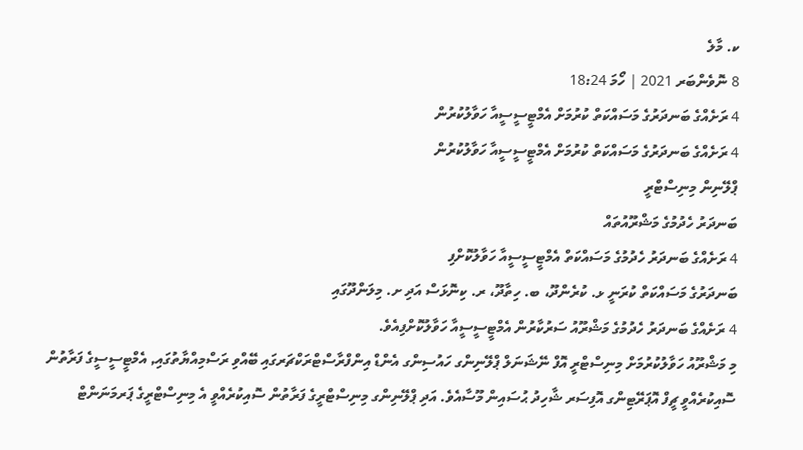ކ. މާލެ
8 ނޮވެންބަރ 2021 | ހޯމަ 18:24
4 ރަށެއްގެ ބަނދަރުގެ މަސައްކަތް ކުރުމަށް އެމްޓީސީސީއާ ހަވާލުކުރުން
4 ރަށެއްގެ ބަނދަރުގެ މަސައްކަތް ކުރުމަށް އެމްޓީސީސީއާ ހަވާލުކުރުން
ޕްލޭނިން މިނިސްޓްރީ
ބަނދަރު ހެދުމުގެ މަޝްރޫއުތައް
4 ރަށެއްގެ ބަނދަރު ހެދުމުގެ މަސައްކަތް އެމްޓީސީސީއާ ހަވާލުކޮށްފި
ބަނދަރުގެ މަސައްކަތް ކުރަނީ ޅ. ކުރެންދޫ، ބ. ހިތާދޫ، ރ. ކިނޮޅަސް އަދި ށ. މިލަންދޫގައި
4 ރަށެއްގެ ބަނދަރު ހެދުމުގެ މަޝްރޫއު ސަރުކާރުން އެމްޓީސީސީއާ ހަވާލުކޮށްފިއެވެ.
މި މަޝްރޫއު ހަވާލުކުރުމަށް މިނިސްޓްރީ އޮފް ނޭޝަނަލް ޕްލޭނިންގ ހައުސިންގ އެންޑް އިންފްރާސްޓްރަކްޗަރގައި ބޭއްވި ރަސްމިއްޔާތުގައި, އެމްޓީސީސީގެ ފަރާތުން ސޮއިކުރެއްވީ ޗީފް އޮޕަރޭޓިންގ އޮފިސަރ ޝާހިދު ޙުސައިން މޫސާއެވެ. އަދި ޕްލޭނިންގ މިނިސްޓްރީގެ ފަރާތުން ސޮއިކުރެއްވީ އެ މިނިސްޓްރީގެ ޕަރމަނަންޓް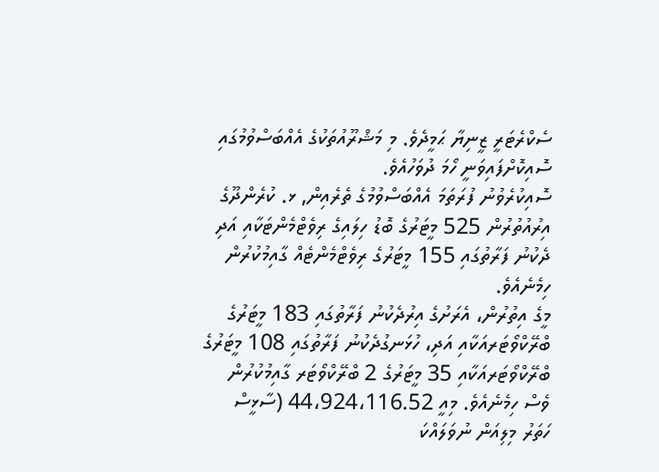ސެކްރެޓަރީ ޒީނިޔާ ޙަމީދެވެ. މި މަޝްރޫއުތަކުގެ އެއްބަސްވުމުގައި ސޮއިކޮށްފައިވަނީ ހޯމަ ދުވަހުއެވެ.
ސޮއިކުރެވުނު ފުރަތަމަ އެއްބަސްވުމުގެ ތެރެއިން, ޅ. ކުރެންދޫގެ އިރުއުތުރުން 525 މީޓަރުގެ ބޮޑު ހިލައިގެ ރިވެޓްމެންޓަކާއި އަދި ދެކުނު ފަރާތުގައި 155 މީޓަރުގެ ރިވެޓްމެންޓެއް ގާއިމުކުރުން ހިމެނެއެވެ.
މީގެ އިތުރުން، އެރަށުގެ އިރުދެކުނު ފަރާތުގައި 183 މީޓަރުގެ ބްރޭކްވޯޓަރއަކާއި އަދި، ހުޅަނގުދެކުނު ފަރާތުގައި 108 މީޓަރުގެ ބްރޭކްވޯޓަރއަކާއި 35 މީޓަރުގެ 2 ބްރޭކްވޯޓަރ ގާއިމުކުރުން ވެސް ހިމެނެއެވެ. މިއީ 44،924،116.52 (ސާޅީސް ހަތަރު މިލިއަން ނުވަލައްކަ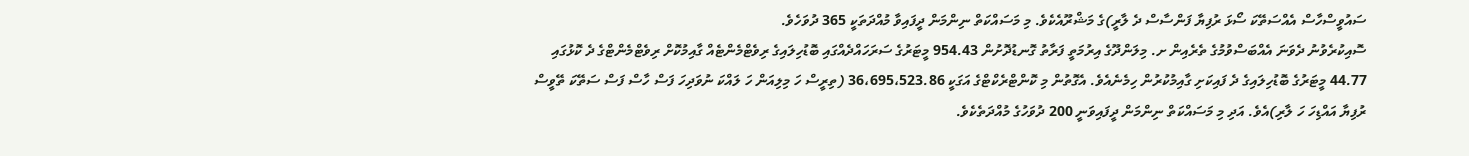ސައުވީސްހާސް އެއްސަތޭކަ ސޯޅަ ރުފިޔާ ފަންސާސް ދެ ލާރީ)ގެ މަޝްރޫއެކެވެ. މި މަސައްކަތް ނިންމަން ދީފައިވާ މުއްދަތަކީ 365 ދުވަހެވެ.
ސޮއިކުރެވުނު ދެވަނަ އެއްބަސްވުމުގެ ތެރެއިން ށ. މިލަންދޫގެ އިރުމަތީ ފަރާތު ގޮނޑުދޮށުން 954.43 މީޓަރުގެ ސަރަހައްދެއްގައި ބޮޑުހިލައިގެ ރިވެޓްމެންޓެއް ގާއިމުކޮށް ރިވެޓްމެންޓްގެ ދެ ކޮޅުގައި 44.77 މީޓަރުގެ ބޮޑުހިލައިގެ ދެ ފައިކަށި ގާއިމުކުރުން ހިމެނެއެވެ. އެގޮތުން މި ކޮންޓްރެކްޓްގެ އަގަކީ 36،695،523.86 (ތިރީސް ހަ މިލިއަން ހަ ލައްކަ ނުވަދިހަ ފަސް ހާސް ފަސް ސަތޭކަ ތޭވީސް ރުފިޔާ އައްޑިހަ ހަ ލާރި)އެވެ. އަދި މި މަސައްކަތް ނިންމަން ދީފައިވަނީ 200 ދުވަހުގެ މުއްދަތެކެވެ.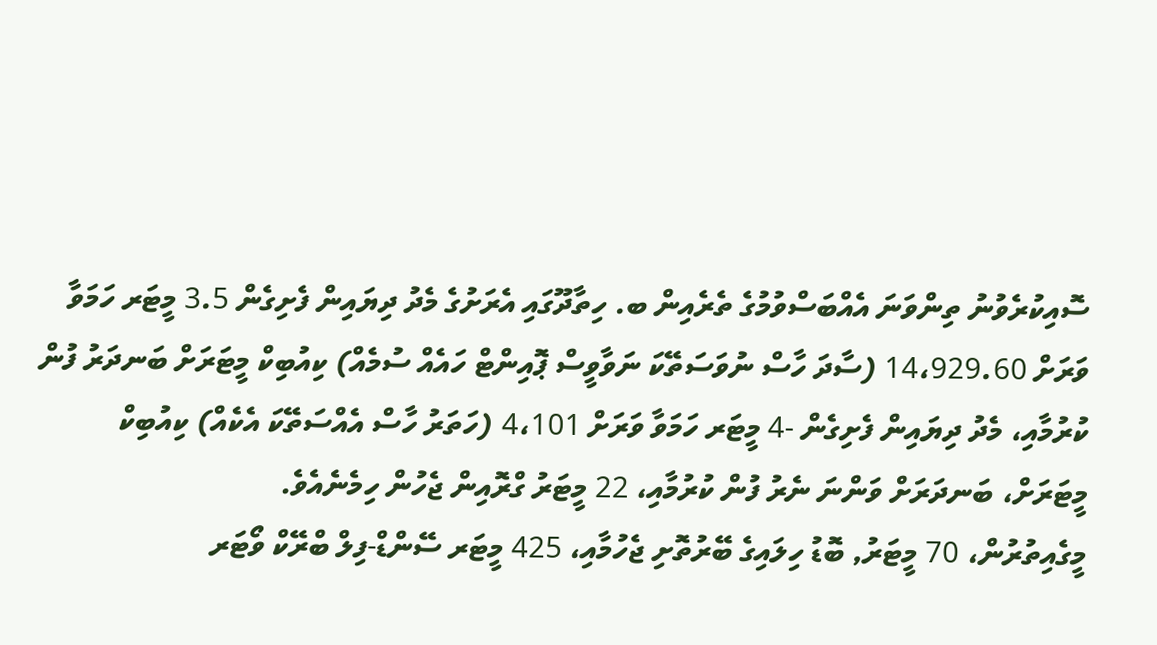ސޮއިކުރެވުނު ތިންވަނަ އެއްބަސްވުމުގެ ތެރެއިން ބ. ހިތާދޫގައި އެރަށުގެ މެދު ދިޔައިން ފެށިގެން 3.5 މީޓަރ ހަމަވާ ވަރަށް 14،929.60 (ސާދަ ހާސް ނުވަސަތޭކަ ނަވާވީސް ޕޮއިންޓް ހައެއް ސުމެއް) ކިއުބިކް މީޓަރަށް ބަނދަރު ފުން ކުރުމާއި، މެދު ދިޔައިން ފެށިގެން -4 މީޓަރ ހަމަވާ ވަރަށް 4،101 (ހަތަރު ހާސް އެއްސަތޭކަ އެކެއް) ކިއުބިކް މީޓަރަށް، ބަނދަރަށް ވަންނަ ނެރު ފުން ކުރުމާއި، 22 މީޓަރު ގްރޮއިން ޖެހުން ހިމެނެއެވެ.
މީގެއިތުރުން، 70 މީޓަރު, ބޮޑު ހިލައިގެ ބޭރުތޮށި ޖެހުމާއި، 425 މީޓަރ ސޭންޑް-ފިލް ބްރޭކް ވޯޓަރ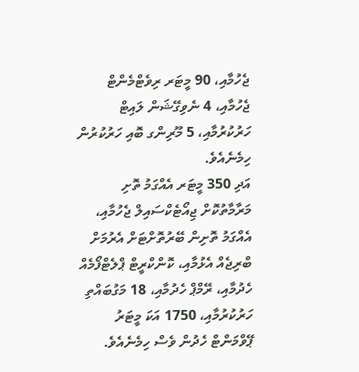ޖެހުމާއި، 90 މީޓަރ ރިވެޓްމެންޓް ޖެހުމާއި، 4 ނެވިގޭޝަން ލައިޓް ހަރުކުރުމާއި، 5 މޫރިންގ ބޮއި ހަރުކުރުން ހިމެނެއެވެ.
އަދި 350 މީޓަރ އެއްގަމު ތޮށި މަރާމާތުކޮށް ޖިއޯޓެކްސައިލް ޖެހުމާއި، އެއްގަމު ތޮށިން ބޭރުތޮށްޓަށް އެރުމަށް ބްރިޖެއް އެޅުމާއި، ކޮންކްރީޓް ޕްލެޓްފޯމެއް ހެދުމާއި، ރޭމްޕް ހެދުމާއި، 18 މަގުބައްތި ހަރުކުރުމާއި، 1750 އަކަ މީޓަރު ޕޭވްމަންޓް ހެދުން ވެސް ހިމެނެއެވެ.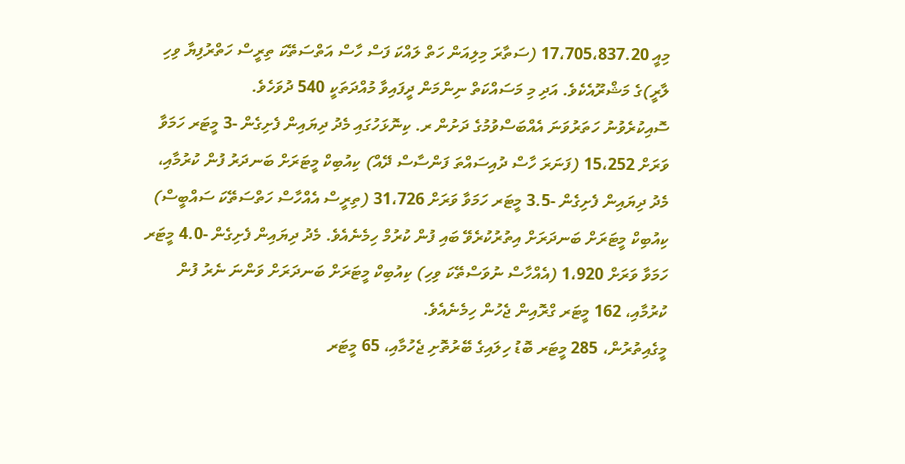މިއީ 17،705،837.20 (ސަތާރަ މިލިއަން ހަތް ލައްކަ ފަސް ހާސް އަތްސަތޭކަ ތިރީސް ހަތްރުފިޔާ ވިހި ލާރީ)ގެ މަޝްރޫއެކެވެ. އަދި މި މަސައްކަތް ނިންމަން ދީފައިވާ މުއްދަތަކީ 540 ދުވަހެވެ.
ސޮއިކުރެވުނު ހަތަރުވަނަ އެއްބަސްވުމުގެ ދަށުން ރ. ކިނޮޅަހުގައި މެދު ދިޔައިން ފެށިގެން -3 މީޓަރ ހަމަވާ ވަރަށް 15،252 (ފަނަރަ ހާސް ދުއިސައްތަ ފަންސާސް ދޭއް) ކިއުބިކް މީޓަރަށް ބަނދަރު ފުން ކުރުމާއި، މެދު ދިޔައިން ފެށިގެން -3.5 މީޓަރ ހަމަވާ ވަރަށް 31،726 (ތިރީސް އެއްހާސް ހަތްސަތޭކަ ސައްބީސް) ކިއުބިކް މީޓަރަށް ބަނދަރަށް އިތުރުކުރެވޭ ބައި ފުން ކުރުމް ހިމެނެއެވެ. މެދު ދިޔައިން ފެށިގެން -4.0 މީޓަރ ހަމަވާ ވަރަށް 1،920 (އެއްހާސް ނުވަސްތޭކަ ވިހި) ކިއުބިކް މީޓަރަށް ބަނދަރަށް ވަންނަ ނެރު ފުން ކުރުމާއި، 162 މީޓަރ ގްރޮއިން ޖެހުން ހިމެނެއެވެ.
މީގެއިތުރުން، 285 މީޓަރ ބޮޑު ހިލައިގެ ބޭރުތޮށި ޖެހުމާއި، 65 މީޓަރ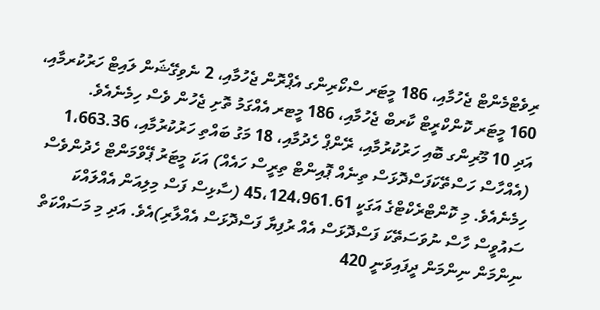ރިވެޓްމެންޓް ޖެހުމާއި، 186 މީޓަރ ސްކޯރިންގ އެޕްރޮން ޖެހުމާއި، 2 ނެވިގޭޝަން ލައިޓް ހަރުކުރމާއި، 160 މީޓަރ ކޮންކްރީޓް ކާރބް ޖެހުމާއި، 186 މީޓރ އެއްގަމު ތޮށި ޖެހުން ވެސް ހިމެނެއެވެ.
އަދި 10 މޫރިންގ ބޮއި ހަރުކުރުމާއި، ރޭންޕް ހެދުމާއި، 18 މަގު ބައްތި ހަރުކުރުމާއި، 1،663.36 (އެއްހާސް ހަސްތޭކަފަސްދޮޅަސް ތިނެއް ޕޮއިންޓް ތިރީސް ހައެއް) އަކަ މީޓަރު ޕޭވްމަންޓް ހެދުންވެސް ހިމެނެއެވެ. މި ކޮންޓްރެކްޓްގެ އަގަކީ 45،124،961.61 (ސާޅިސް ފަސް މިލިއަން އެއްލައްކަ ސައުވީސް ހާސް ނުވަސަތޭކަ ފަސްދޮޅަސް އެއް ރުފިޔާ ފަސްދޮޅަސް އެއްލާރި)އެވެ. އަދި މި މަސައްކަތް ނިންމަން ނިންމަން ދީފައިވަނީ 420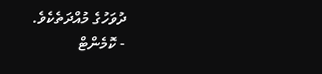ދުވަހުގެ މުއްދަތެކެވެ.
- ކޮމެންޓް